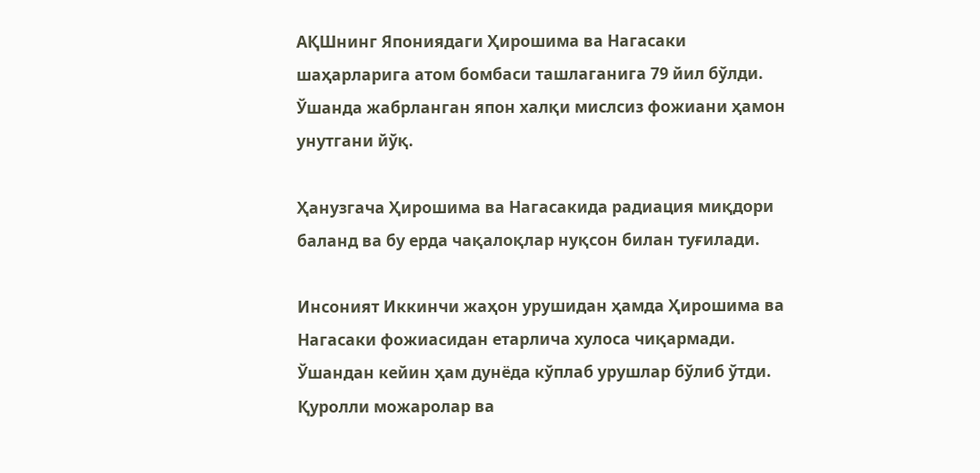АҚШнинг Япониядаги Ҳирошима ва Нагасаки шаҳарларига атом бомбаси ташлаганига 79 йил бўлди. Ўшанда жабрланган япон халқи мислсиз фожиани ҳамон унутгани йўқ.

Ҳанузгача Ҳирошима ва Нагасакида радиация миқдори баланд ва бу ерда чақалоқлар нуқсон билан туғилади.

Инсоният Иккинчи жаҳон урушидан ҳамда Ҳирошима ва Нагасаки фожиасидан етарлича хулоса чиқармади. Ўшандан кейин ҳам дунёда кўплаб урушлар бўлиб ўтди. Қуролли можаролар ва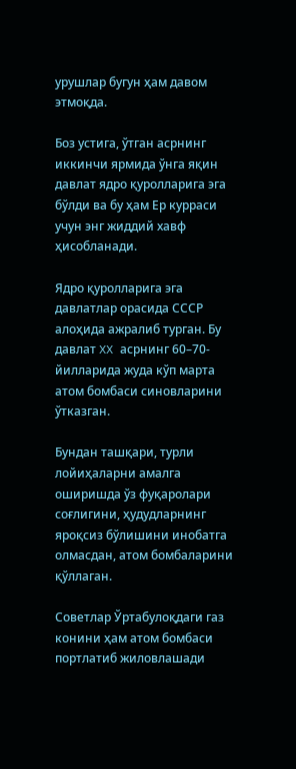урушлар бугун ҳам давом этмоқда.

Боз устига, ўтган асрнинг иккинчи ярмида ўнга яқин давлат ядро қуролларига эга бўлди ва бу ҳам Ер курраси учун энг жиддий хавф ҳисобланади.

Ядро қуролларига эга давлатлар орасида СССР алоҳида ажралиб турган. Бу давлат XX асрнинг 60–70-йилларида жуда кўп марта атом бомбаси синовларини ўтказган.

Бундан ташқари, турли лойиҳаларни амалга оширишда ўз фуқаролари соғлигини, ҳудудларнинг яроқсиз бўлишини инобатга олмасдан, атом бомбаларини қўллаган.

Советлар Ўртабулоқдаги газ конини ҳам атом бомбаси портлатиб жиловлашади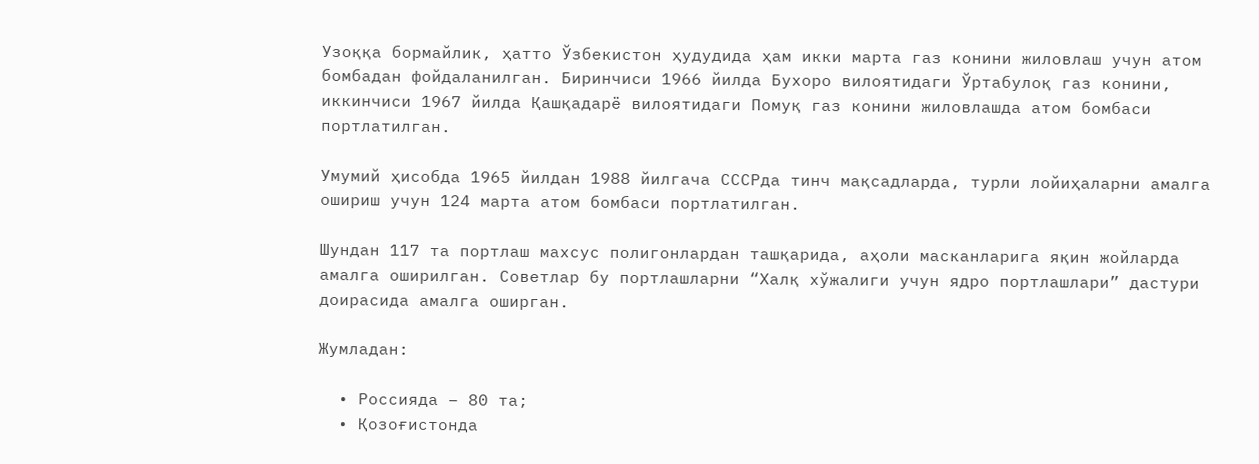Узоққа бормайлик, ҳатто Ўзбекистон ҳудудида ҳам икки марта газ конини жиловлаш учун атом бомбадан фойдаланилган. Биринчиси 1966 йилда Бухоро вилоятидаги Ўртабулоқ газ конини, иккинчиси 1967 йилда Қашқадарё вилоятидаги Помуқ газ конини жиловлашда атом бомбаси портлатилган.

Умумий ҳисобда 1965 йилдан 1988 йилгача СССРда тинч мақсадларда, турли лойиҳаларни амалга ошириш учун 124 марта атом бомбаси портлатилган.

Шундан 117 та портлаш махсус полигонлардан ташқарида, аҳоли масканларига яқин жойларда амалга оширилган. Советлар бу портлашларни “Халқ хўжалиги учун ядро портлашлари” дастури доирасида амалга оширган.

Жумладан:

  • Россияда – 80 та;
  • Қозоғистонда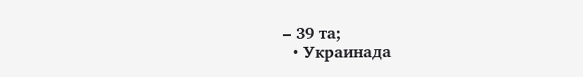– 39 та;
  • Украинада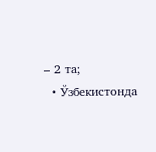– 2 та;
  • Ўзбекистонда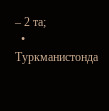– 2 та;
  • Туркманистонда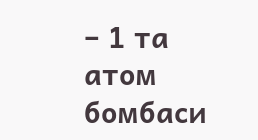– 1 та атом бомбаси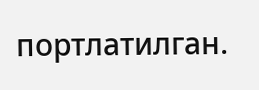портлатилган.